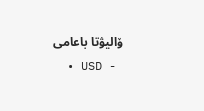ۆاليۋتا باعامى
  • USD -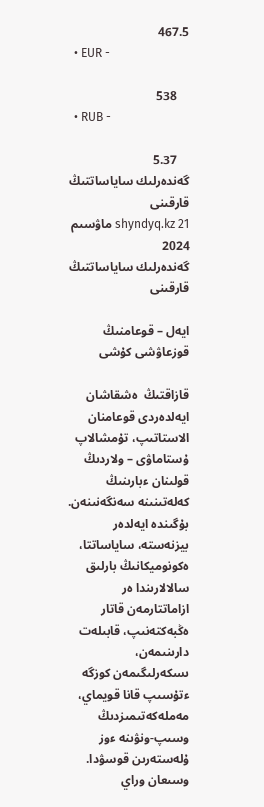467.5
  • EUR -

    538
  • RUB -

    5.37
گەندەرلىك ساياساتتىڭ قارقىنى
shyndyq.kz 21 ماۋسىم 2024
گەندەرلىك ساياساتتىڭ قارقىنى

ايەل – قوعامنىڭ قوزعاۋشى كۇشى

قازاقتىڭ  ەشقاشان ايەلدەردى قوعامنان الاستاتىپ، تۇمشالاپ ۇستاماۋى – ولاردىڭ قولىنان ءبارىنىڭ كەلەتىنىنە سەنگەنىنەن. بۇگىندە ايەلدەر بيزنەستە، ساياساتتا، ەكونوميكانىڭ بارلىق سالالارىندا ەر ازاماتتارمەن قاتار ەڭبەكتەنىپ، قابىلەت دارىنىمەن، ىسكەرلىگىمەن كوزگە ءتۇسىپ قانا قويماي، مەملەكەتىمىزدىڭ وسىپ-ونۋىنە ءوز ۇلەستەرىن قوسۋدا. وسىعان وراي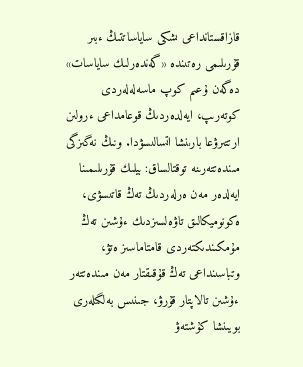قازاقستانداعى ىشكى ساياساتتىڭ ءبىر قۇرىلىمى رەتىندە «گەندەرلىك ساياسات» دەگەن ۇعىم كوپ ماسەلەلەردى كوتەرىپ، ايەلدەردىڭ قوعامداعى ءرولىن ارتتىرۋعا بارىنشا اتسالىسۋدا. ونىڭ نەگىزگى مىندەتتەرىنە توقتالساق: بيلىك قۇرىلىمىنا ايەلدەر مەن ەرلەردىڭ تەڭ قاتىسۋى، ەكونوميكالىق تاۋەلسىزدىك ءۇشىن تەڭ مۇمكىندىكتەردى قامتاماسىز ەتۋ، وتباسىنداعى تەڭ قۇقىقتار مەن مىندەتتەر ءۇشىن تالاپتار قۇرۋ، جىنىس بەلگىلەرى بويىنشا كۇشتەۋ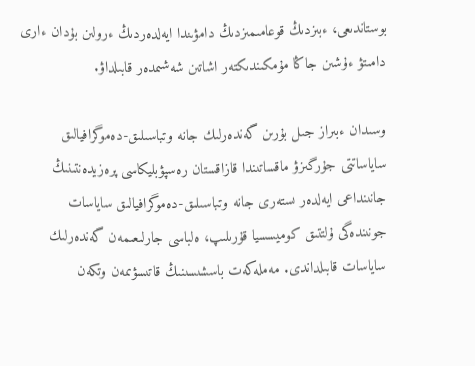بوستاندىعى، ءبىزدىڭ قوعامىمىزدىڭ دامۋىندا ايەلدەردىڭ ءرولىن بۇدان ءارى دامىتۋ ءۇشىن جاڭا مۇمكىندىكتەر اشاتىن شەشىمدەر قابىلداۋ.

وسىدان ءبىراز جىل بۇرىن گەندەرلىك جانە وتباسىلىق-دەموگرافيالىق ساياساتتى جۇرگىزۋ ماقساتىندا قازاقستان رەسپۋبليكاسى پرەزيدەنتىنىڭ جانىنداعى ايەلدەر ىستەرى جانە وتباسىلىق-دەموگرافيالىق ساياسات جونىندەگى ۇلتتىق كوميسسيا قۇرىلىپ، ەلباسى جارلىعىمەن گەندەرلىك ساياسات قابىلداندى. مەملەكەت باسشىسىنىڭ قاتىسۋىمەن وتكەن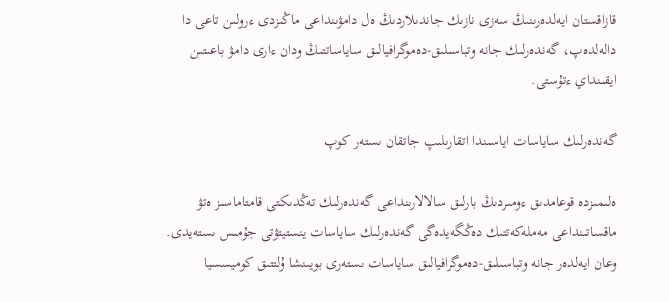قازاقستان ايەلدەرىنىڭ سەزى نازىك جاندىلاردىڭ ەل دامۋىنداعى ماڭىزدى ءرولىن تاعى دا دالەلدەپ، گەندەرلىك جانە وتباسىلىق-دەموگرافيالىق ساياساتتىڭ ودان ءارى دامۋ باعىتىن ايقىنداي ءتۇستى.

گەندەرلىك ساياسات اياسىندا اتقارىلىپ جاتقان ىستەر كوپ

ەلىمىزدە قوعامدىق ءومىردىڭ بارلىق سالالارىنداعى گەندەرلىك تەڭدىكتى قامتاماسىز ەتۋ ماقساتىنداعى مەملەكەتتىك دەڭگەيدەگى گەندەرلىك ساياسات ينستيتۋتى جۇمىس ىستەيدى. وعان ايەلدەر جانە وتباسىلىق-دەموگرافيالىق ساياسات ىستەرى بويىنشا ۇلتتىق كوميسسيا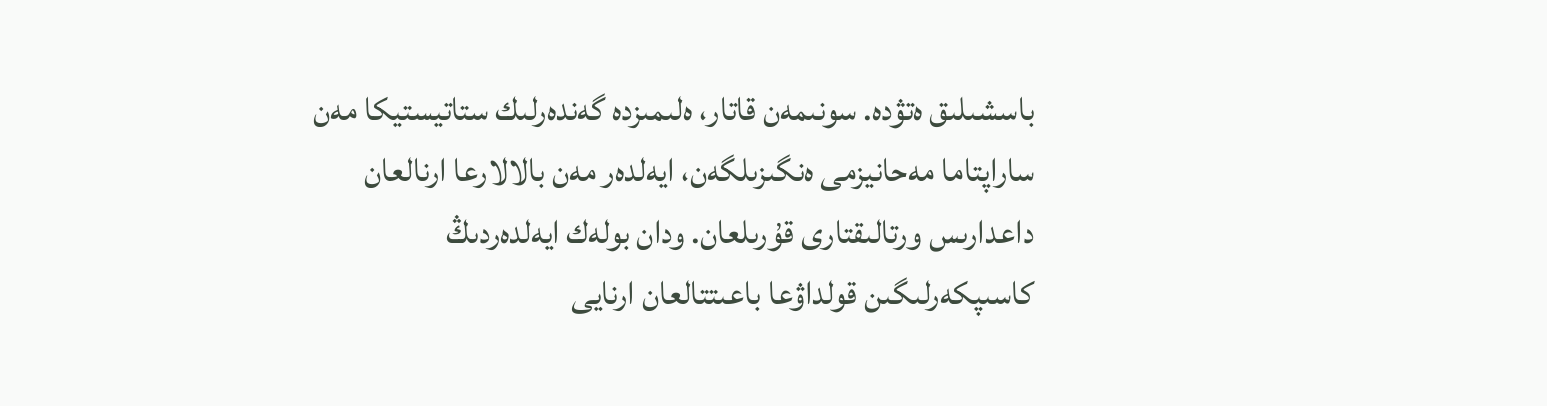باسشىلىق ەتۋدە. سونىمەن قاتار، ەلىمىزدە گەندەرلىك ستاتيستيكا مەن ساراپتاما مەحانيزمى ەنگىزىلگەن، ايەلدەر مەن بالالارعا ارنالعان داعدارىس ورتالىقتارى قۇرىلعان. ودان بولەك ايەلدەردىڭ كاسىپكەرلىگىن قولداۋعا باعىتتالعان ارنايى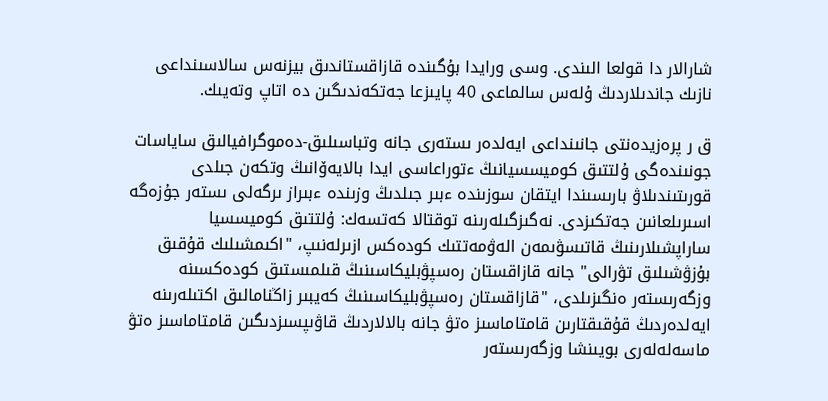شارالار دا قولعا الىندى. وسى ورايدا بۇگىندە قازاقستاندىق بيزنەس سالاسىنداعى نازىك جاندىلاردىڭ ۇلەس سالماعى 40 پايىزعا جەتكەندىگىن دە اتاپ وتەيىك.

ق ر پرەزيدەنتى جانىنداعى ايەلدەر ىستەرى جانە وتباسىلىق-دەموگرافيالىق ساياسات جونىندەگى ۇلتتىق كوميسسيانىڭ ءتوراعاسى ايدا بالايەۆانىڭ وتكەن جىلدى قورىتىندىلاۋ بارىسىندا ايتقان سوزىندە ءبىر جىلدىڭ وزىندە ءبىراز ىرگەلى ىستەر جۇزەگە اسىرىلعانىن جەتكىزدى. نەگىزگىلەرىنە توقتالا كەتسەك: ۇلتتىق كوميسسيا ساراپشىلارىنىڭ قاتىسۋىمەن الەۋمەتتىك كودەكس ازىرلەنىپ، "اكىمشىلىك قۇقىق بۇزۋشىلىق تۋرالى" جانە قازاقستان رەسپۋبليكاسىنىڭ قىلمىستىق كودەكسىنە وزگەرىستەر ەنگىزىلدى، "قازاقستان رەسپۋبليكاسىنىڭ كەيبىر زاڭنامالىق اكتىلەرىنە ايەلدەردىڭ قۇقىقتارىن قامتاماسىز ەتۋ جانە بالالاردىڭ قاۋىپسىزدىگىن قامتاماسىز ەتۋ ماسەلەلەرى بويىنشا وزگەرىستەر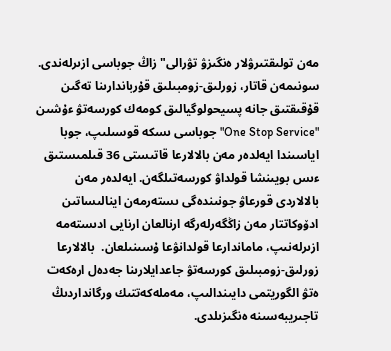مەن تولىقتىرۋلار ەنگىزۋ تۋرالى" زاڭ جوباسى ازىرلەندى. سونىمەن قاتار، زورلىق-زومبىلىق قۇرباندارىنا تەگىن قۇقىقتىق جانە پسيحولوگيالىق كومەك كورسەتۋ ءۇشىن "One Stop Service" جوباسى ىسكە قوسىلىپ، جوبا اياسىندا ايەلدەر مەن بالالارعا قاتىستى 36 قىلمىستىق ءىس بويىنشا قولداۋ كورسەتىلگەن. ايەلدەر مەن بالالاردى قورعاۋ جونىندەگى ىستەرمەن اينالىساتىن ادۆوكاتتار مەن زاڭگەرلەرگە ارنالعان ارنايى ادىستەمە ازىرلەنىپ، ماماندارعا قولدانۋعا ۇسىنىلعان.  بالالارعا زورلىق-زومبىلىق كورسەتۋ جاعدايلارىنا جەدەل ارەكەت ەتۋ الگوريتمى دايىندالىپ، مەملەكەتتىك ورگانداردىڭ تاجىريبەسىنە ەنگىزىلدى.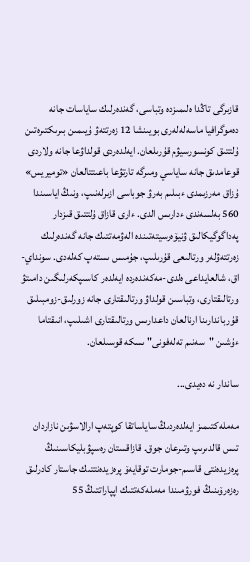قازىرگى تاڭدا ەلىمىزدە وتباسى، گەندەرلىك ساياسات جانە دەموگرافيا ماسەلەلەرى بويىنشا 12 زەرتتەۋ ۇيىمىن بىرىكتىرەتىن ۇلتتىق كونسورسيۋم قۇرىلعان. ايەلدەردى قولداۋعا جانە ولاردى قوعامدىق جانە ساياسي ومىرگە تارتۋعا باعىتتالعان «توميريس» ۇزاق مەرزىمدى ءبىلىم بەرۋ جوباسى ازىرلەنىپ، ونىڭ اياسىندا 560 بەلسەندى ءدارىس الدى. ءارى قازاق ۇلتتىق قىزدار پەداگوگيكالىق ۋنيۆەرسيتەتىندە الەۋمەتتىك جانە گەندەرلىك زەرتتەۋلەر ورتالىعى قۇرىلىپ، جۇمىس ىستەپ كەلەدى. سونداي-اق، شالعايداعى ەلدى-مەكەندەردە ايەلدەر كاسىپكەرلىگىن دامىتۋ ورتالىقتارى، وتباسىن قولداۋ ورتالىقتارى جانە زورلىق-زومبىلىق قۇرباندارىنا ارنالعان داعدارىس ورتالىقتارى اشىلىپ، انىقتاما ءۇشىن "سەنىم تەلەفونى" ىسكە قوسىلعان.

ساندار نە دەيدى...

مەملەكتىمىز ايەلدەردىڭ ساياساتقا كوپتەپ ارالاسۋىن نازاردان تىس قالدىرىپ وتىرعان جوق. قازاقستان رەسپۋبليكاسىنىڭ پرەزيدەنتى قاسىم-جومارت توقايەۆ پرەزيدەنتتىك جاستار كادرلىق رەزەرۆىنىڭ فورۋمىندا مەملەكەتتىك اپپاراتتىڭ 55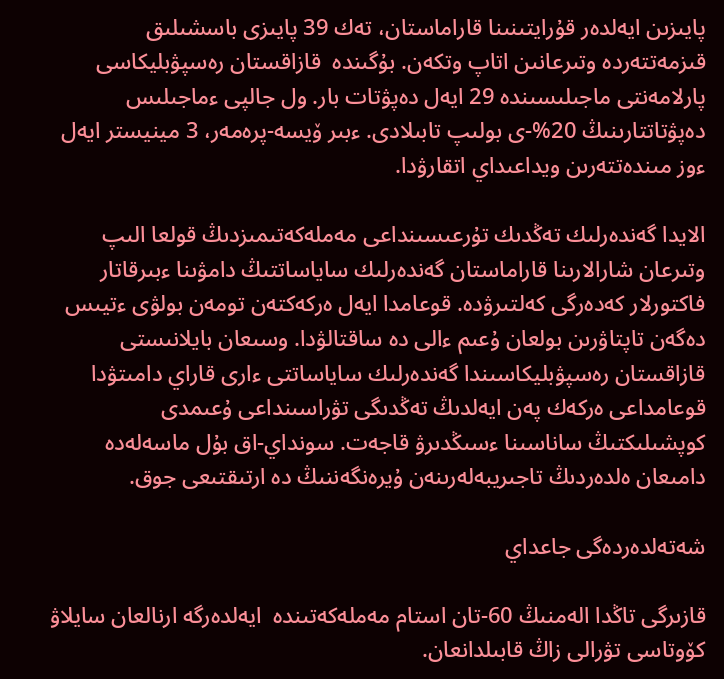پايىزىن ايەلدەر قۇرايتىنىنا قاراماستان، تەك 39 پايىزى باسشىلىق قىزمەتتەردە وتىرعانىن اتاپ وتكەن. بۇگىندە  قازاقستان رەسپۋبليكاسى پارلامەنتى ماجىلىسىندە 29 ايەل دەپۋتات بار. ول جالپى ءماجىلىس دەپۋتاتتارىنىڭ 20%-ى بولىپ تابىلادى. ءبىر ۆيسە-پرەمەر، 3 مينيستر ايەل ءوز مىندەتتەرىن ويداعىداي اتقارۋدا.

الايدا گەندەرلىك تەڭدىك تۇرعىسىنداعى مەملەكەتىمىزدىڭ قولعا الىپ وتىرعان شارالارىنا قاراماستان گەندەرلىك ساياساتتىڭ دامۋىنا ءبىرقاتار فاكتورلار كەدەرگى كەلتىرۋدە. قوعامدا ايەل ەركەكتەن تومەن بولۋى ءتيىس دەگەن تاپتاۋرىن بولعان ۇعىم ءالى دە ساقتالۋدا. وسىعان بايلانىستى قازاقستان رەسپۋبليكاسىندا گەندەرلىك ساياساتتى ءارى قاراي دامىتۋدا قوعامداعى ەركەك پەن ايەلدىڭ تەڭدىگى تۋراسىنداعى ۇعىمدى كوپشىلىكتىڭ ساناسىنا ءسىڭدىرۋ قاجەت. سونداي-اق بۇل ماسەلەدە دامىعان ەلدەردىڭ تاجىريبەلەرىنەن ۇيرەنگەننىڭ دە ارتىقتىعى جوق.

شەتەلدەردەگى جاعداي

قازىرگى تاڭدا الەمنىڭ 60-تان استام مەملەكەتىندە  ايەلدەرگە ارنالعان سايلاۋ كۆوتاسى تۋرالى زاڭ قابىلدانعان.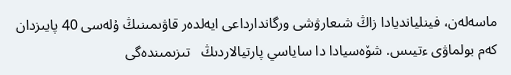ماسەلەن، فينليانديادا زاڭ شىعارۋشى ورگاندارداعى ايەلدەر قاۋىمىنىڭ ۇلەسى 40 پايىزدان كەم بولماۋى ءتيىس. شۆەسيادا دا ساياسي پارتيالاردىڭ   تىزىمىندەگى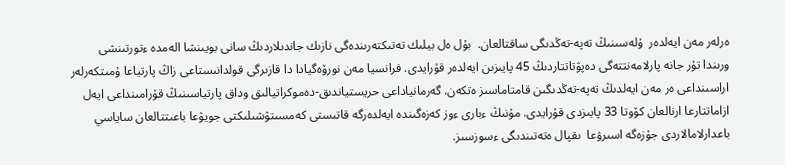ەرلەر مەن ايەلدەر  ۇلەسىنىڭ تەپە-تەڭدىگى ساقتالعان.  بۇل ەل بيلىك تەتىكتەرىندەگى نازىك جاندىلاردىڭ سانى بويىنشا الەمدە ءتورتىنشى ورىندا تۇر جانە پارلامەنتتەگى دەپۋتاتتاردىڭ 45 پايىزىن ايەلدەر قۇرايدى. فرانسيا مەن نورۆەگيادا دا قازىرگى قولدانىستاعى زاڭ پارتياعا ۇمىتكەرلەر اراسىنداعى ەر مەن ايەلدىڭ تەپە-تەڭدىگىن قامتاماسىز ەتكەن. گەرمانياداعى حريستياندىق-دەموكراتيالىق وداق پارتياسىنىڭ قۇرامىنداعى ايەل ازاماتتارعا ارنالعان كۆوتا 33 پايىزدى قۇرايدى. مۇنىڭ ءبارى ءوز كەزەگىندە ايەلدەرگە قاتىستى كەمسىتۋشىلىكتى جويۋعا باعىتتالعان ساياسي باعدارلامالاردى جۇزەگە اسىرۋعا  ىقپال ەتەتىندىگى ءسوزسىز.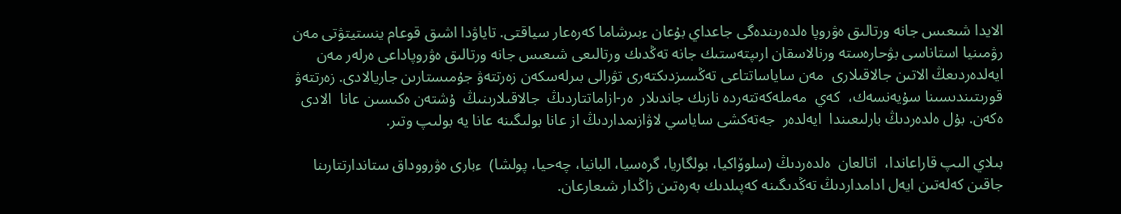الايدا شىعىس جانە ورتالىق ەۋروپا ەلدەرىندەگى جاعداي بۇعان ءبىرشاما كەرەعار سياقتى. تاياۋدا اشىق قوعام ينستيتۋتى مەن  رۋمىنيا استاناسى بۋحارەستە ورنالاسقان ارىپتەستىك جانە تەڭدىك ورتالىعى شىعىس جانە ورتالىق ەۋروپاداعى ەرلەر مەن ايەلدەردىعڭ الاتىن جالاقىلارى  مەن ساياساتتاعى تەڭسىزدىكتەرى تۋرالى بىرلەسكەن زەرتتەۋ جۇمىستارىن جاريالادى. زەرتتەۋ قورىتىندىسىنا سۇيەنسەك،  كەي  مەملەكەتتەردە نازىك جاندىلار  ەر-ازاماتتاردىڭ  جالاقىلارىنىڭ  ۇشتەن ەكىسىن عانا  الادى ەكەن. بۇل ەلدەردىڭ بارلىعىندا  ايەلدەر  جەتەكشى ساياسي لاۋازىمداردىڭ از عانا بولىگىنە عانا يە بولىپ وتىر.

بىلاي الىپ قاراعاندا،  اتالعان  ەلدەردىڭ (سلوۆاكيا، بولگاريا، گرەسيا، البانيا، چەحيا، پولشا)  ءبارى ەۋرووداق ستاندارتتارىنا جاقىن كەلەتىن ايەل ادامداردىڭ تەڭدىگىنە كەپىلدىك بەرەتىن زاڭدار شىعارعان.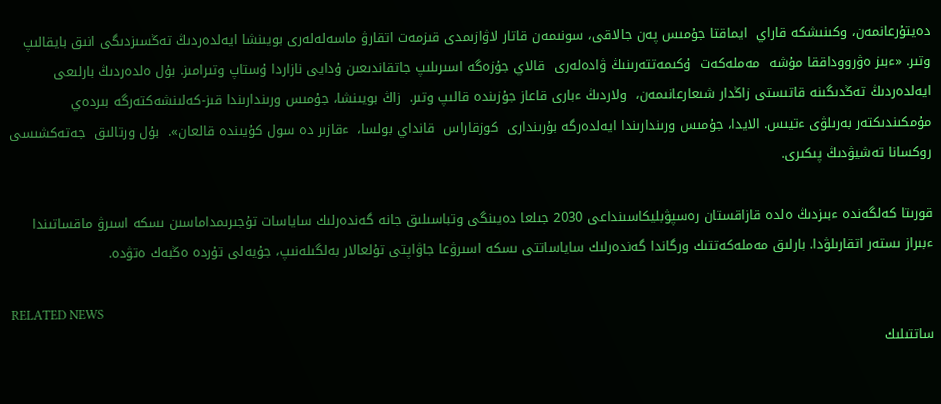دەيتۇرعانمەن، وكىنىشكە قاراي  ايماقتا جۇمىس پەن جالاقى، سونىمەن قاتار لاۋازىمدى قىزمەت اتقارۋ ماسەلەلەرى بويىنشا ايەلدەردىڭ تەڭسىزدىگى انىق بايقالىپ وتىر. «ءبىز ەۋرووداققا مۇشە  مەملەكەت  ۇكىمەتتەرىنىڭ ۋادەلەرى  قالاي جۇزەگە اسىرىلىپ جاتقاندىعىن ۇدايى نازاردا ۇستاپ وتىرامىز. بۇل ەلدەردىڭ بارلىعى ايەلدەردىڭ تەڭدىگىنە قاتىستى زاڭدار شىعارعانىمەن،  ولاردىڭ ءبارى قاعاز جۇزىندە قالىپ وتىر.  زاڭ بويىنشا، جۇمىس ورىندارىندا قىز-كەلىنشەكتەرگە بىردەي مۇمكىندىكتەر بەرىلۋى ءتيىس. الايدا، جۇمىس ورىندارىندا ايەلدەرگە بۇرىندارى  كوزقاراس  قانداي بولسا،  ءقازىر دە سول كۇيىندە قالعان».  بۇل ورتالىق  جەتەكشىسى روكسانا تەشيۋدىڭ پىكىرى.

قورىتا كەلگەندە ءبىزدىڭ ەلدە قازاقستان رەسپۋبليكاسىنداعى 2030 جىلعا دەيىنگى وتباسىلىق جانە گەندەرلىك ساياسات تۇجىرىمداماسىن ىسكە اسىرۋ ماقساتىندا ءبىراز ىستەر اتقارىلۋدا. بارلىق مەملەكەتتىك ورگاندا گەندەرلىك ساياساتتى ىسكە اسىرۋعا جاۋاپتى تۇلعالار بەلگىلەنىپ، جۇيەلى تۇردە ەڭبەك ەتۋدە.

RELATED NEWS
ساتتىلىك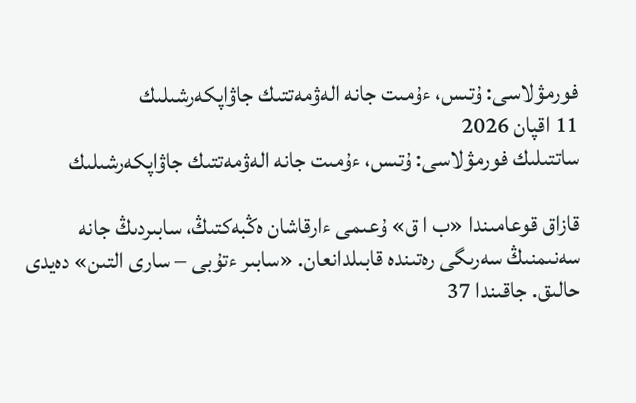فورمۋلاسى: ۇتىس، ءۇمىت جانە الەۋمەتتىك جاۋاپكەرشىلىك
11 اقپان 2026
ساتتىلىك فورمۋلاسى: ۇتىس، ءۇمىت جانە الەۋمەتتىك جاۋاپكەرشىلىك

قازاق قوعامىندا «ب ا ق» ۇعىمى ءارقاشان ەڭبەكتىڭ، سابىردىڭ جانە سەنىمنىڭ سەرىگى رەتىندە قابىلدانعان. «سابىر ءتۇبى – سارى التىن» دەيدى حالىق. جاقىندا 37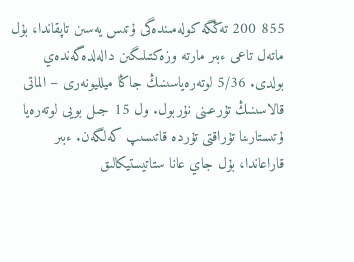855 200 تەڭگە كولەمىندەگى ۇتىس يەسىن تاپقاندا، بۇل ماتەل تاعى ءبىر مارتە وزەكتىلىگىن دالەلدەگەندەي بولدى. 5/36 لوتەرەياسىنىڭ جاڭا ميلليونەرى – الماتى قالاسىنىڭ تۇرعىنى نۇربول. ول 15 جىل بويى لوتەرەيا ۇتىستارىنا تۇراقتى تۇردە قاتىسىپ كەلگەن. ءبىر قاراعاندا، بۇل جاي عانا ستاتيستيكالىق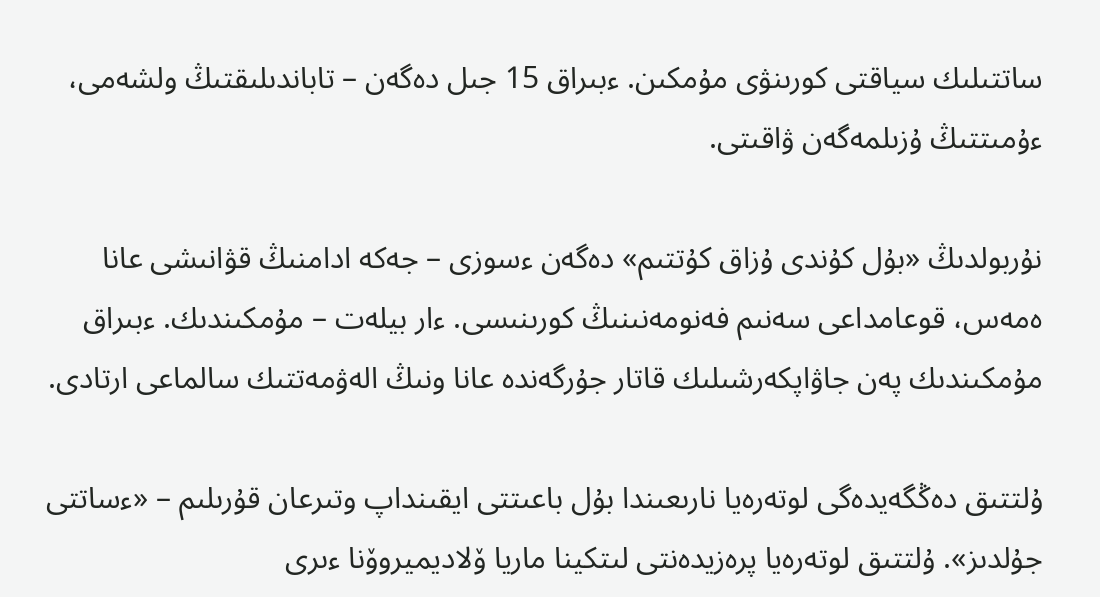ساتتىلىك سياقتى كورىنۋى مۇمكىن. ءبىراق 15 جىل دەگەن – تاباندىلىقتىڭ ولشەمى، ءۇمىتتىڭ ۇزىلمەگەن ۋاقىتى.

نۇربولدىڭ «بۇل كۇندى ۇزاق كۇتتىم» دەگەن ءسوزى – جەكە ادامنىڭ قۋانىشى عانا ەمەس، قوعامداعى سەنىم فەنومەنىنىڭ كورىنىسى. ءار بيلەت – مۇمكىندىك. ءبىراق مۇمكىندىك پەن جاۋاپكەرشىلىك قاتار جۇرگەندە عانا ونىڭ الەۋمەتتىك سالماعى ارتادى.

ۇلتتىق دەڭگەيدەگى لوتەرەيا نارىعىندا بۇل باعىتتى ايقىنداپ وتىرعان قۇرىلىم – «ءساتتى جۇلدىز». ۇلتتىق لوتەرەيا پرەزيدەنتى لىتكينا ماريا ۆلاديميروۆنا ءىرى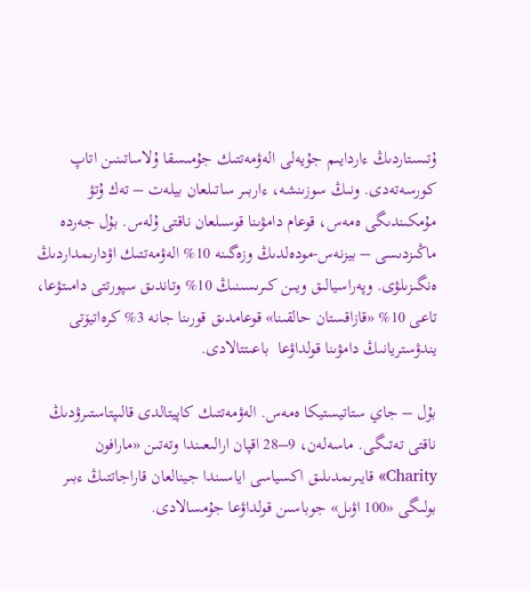ۇتىستاردىڭ ءاردايىم جۇيەلى الەۋمەتتىك جۇمىسقا ۇلاساتىنىن اتاپ كورسەتەدى. ونىڭ سوزىنشە، ءاربىر ساتىلعان بيلەت – تەك ۇتۋ مۇمكىندىگى ەمەس، قوعام دامۋىنا قوسىلعان ناقتى ۇلەس. بۇل جەردە ماڭىزدىسى – بيزنەس-مودەلدىڭ وزەگىنە 10% الەۋمەتتىك اۋدارىمداردىڭ ەنگىزىلۋى. وپەراسيالىق ويىن كىرىسىنىڭ 10% وتاندىق سپورتتى دامىتۋعا، تاعى 10% «قازاقستان حالقىنا» قوعامدىق قورىنا جانە 3% كرەاتيۆتى يندۋستريانىڭ دامۋىنا قولداۋعا  باعىتتالادى.

بۇل – جاي ستاتيستيكا ەمەس. الەۋمەتتىك كاپيتالدى قالىپتاستىرۋدىڭ ناقتى تەتىگى. ماسەلەن، 9–28 اقپان ارالىعىندا وتەتىن «مارافون Charity» قايىرىمدىلىق اكسياسى اياسىندا جينالعان قاراجاتتىڭ ءبىر بولىگى «100 اۋىل» جوباسىن قولداۋعا جۇمسالادى.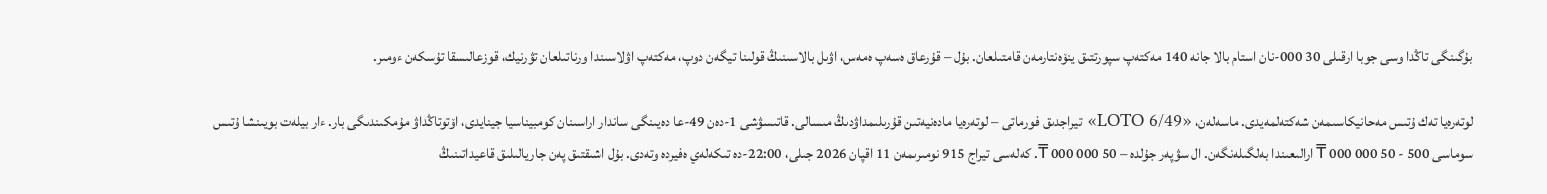بۇگىنگى تاڭدا وسى جوبا ارقىلى 30 000-نان استام بالا جانە 140 مەكتەپ سپورتتىق ينۆەنتارمەن قامتىلعان. بۇل – قۇرعاق ەسەپ ەمەس، اۋىل بالاسىنىڭ قولىنا تيگەن دوپ، مەكتەپ اۋلاسىندا ورناتىلعان تۋرنيك، قوزعالىسقا تۇسكەن ءومىر.

لوتەرەيا تەك ۇتىس مەحانيكاسىمەن شەكتەلمەيدى. ماسەلەن، «LOTO 6/49» تيراجدىق فورماتى – لوتەرەيا مادەنيەتىن قۇرىلىمداۋدىڭ مىسالى. قاتىسۋشى 1-دەن 49-عا دەيىنگى ساندار اراسىنان كومبيناسيا جينايدى، اۆتوتاڭداۋ مۇمكىندىگى بار. ءار بيلەت بويىنشا ۇتىس سوماسى 500 - 50 000 000 ₸ ارالىعىندا بەلگىلەنگەن. ال سۋپەر جۇلدە – 50 000 000 ₸. كەلەسى تيراج 915 نومىرىمەن 11 اقپان 2026 جىلى، 22:00-دە تىكەلەي ەفيردە وتەدى. بۇل اشىقتىق پەن جاريالىلىق قاعيداتىنىڭ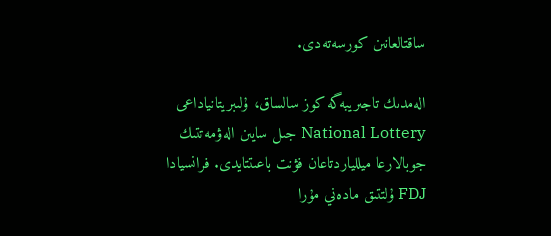ساقتالعانىن كورسەتەدى.

الەمدىك تاجىريبەگە كوز سالساق، ۇلىبريتانياداعى National Lottery جىل سايىن الەۋمەتتىك جوبالارعا ميللياردتاعان فۋنت باعىتتايدى. فرانسيادا FDJ ۇلتتىق مادەني مۇرا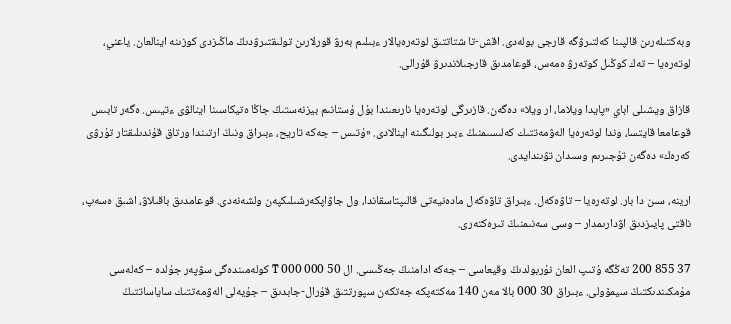وبەكتىلەرىن قالپىنا كەلتىرۋگە قارجى بولەدى. اقش-تا شتاتتىق لوتەرەيالار ءبىلىم بەرۋ قورلارىن تولىقتىرۋدىڭ ماڭىزدى كوزىنە اينالعان. ياعني، لوتەرەيا – تەك كوڭىل كوتەرۋ ەمەس، قوعامدىق قارجىلاندىرۋ قۇرالى.

قازاق ويشىلى اباي «پايدا ويلاما، ار ويلا» دەگەن. قازىرگى لوتەرەيا نارىعىندا بۇل ۇستانىم بيزنەستىڭ جاڭا ەتيكاسىنا اينالۋى ءتيىس. ەگەر تابىس قوعامعا قايتسا، وندا لوتەرەيا الەۋمەتتىك كەلىسىمنىڭ ءبىر بولىگىنە اينالادى. «ۇتىس – جەكە تاريح، ءبىراق ونىڭ ارتىندا ورتاق قۇندىلىقتار تۇرۋى كەرەك» دەگەن تۇجىرىم وسىدان تۋىندايدى.

ارينە، سىن دا بار. لوتەرەيا – تاۋەكەل. ءبىراق تاۋەكەل مادەنيەتى قالىپتاسقاندا، ول جاۋاپكەرشىلىكپەن ولشەنەدى. قوعامدىق باقىلاۋ، اشىق ەسەپ، ناقتى پايىزدىق اۋدارىمدار – وسى سەنىمنىڭ تىرەكتەرى.

37 855 200 تەڭگە ۇتىپ العان نۇربولدىڭ وقيعاسى – جەكە ادامنىڭ جەڭىسى. ال 50 000 000 ₸ كولەمىندەگى سۋپەر جۇلدە – كەلەسى مۇمكىندىكتىڭ سيمۆولى. ءبىراق 30 000 بالا مەن 140 مەكتەپكە جەتكەن سپورتتىق قۇرال-جابدىق – جۇيەلى الەۋمەتتىك ساياساتتىڭ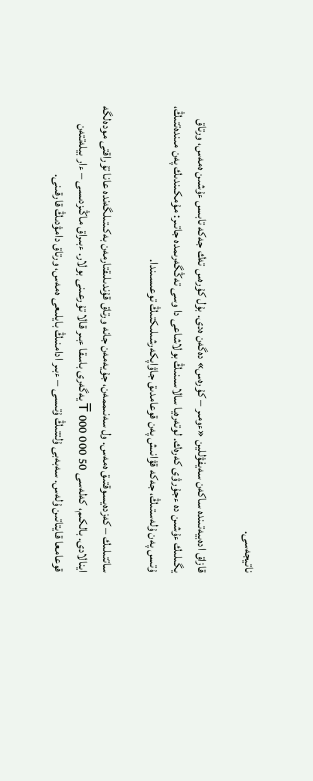ناتيجەسى.

قازاق ادەبيەتىندە ساكەن سەيفۋللين «ءومىر – كۇرەس» دەگەن ەدى. بۇل كۇرەس تەك جەكە تابىس ءۇشىن ەمەس، ورتاق يگىلىك ءۇشىن دە ءجۇرۋى كەرەك. لوتەرەيا سالاسىنىڭ بولاشاعى دا وسى تەڭگەرىمدە جاتىر: مۇمكىندىك پەن مىندەتتىڭ، ۇتىس پەن ۇلەستىڭ، جەكە قۋانىش پەن قوعامدىق جاۋاپكەرشىلىكتىڭ توعىسىندا.

ساتتىلىك – كەزدەيسوقتىق ەمەس. ول سەنىممەن، جۇيەمەن جانە ورتاق قۇندىلىقتارمەن بەكىتىلگەندە عانا تۇراقتى مودەلگە اينالادى. بالكىم، كەلەسى 50 000 000 ₸ يەگەرى باسقا ءبىر قالا تۇرعىنى بولار. ءبىراق ماڭىزدىسى – ءار بيلەتتەن قوعامعا قايتاتىن ۇلەس. سەبەبى ۇلتتىڭ ۇتىسى – ءبىر ادامنىڭ بايلىعى ەمەس، ورتاق دامۋدىڭ قارقىنى.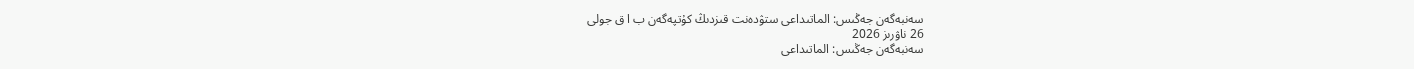سەنبەگەن جەڭىس: الماتىداعى ستۋدەنت قىزدىڭ كۇتپەگەن ب ا ق جولى
26 ناۋرىز 2026
سەنبەگەن جەڭىس: الماتىداعى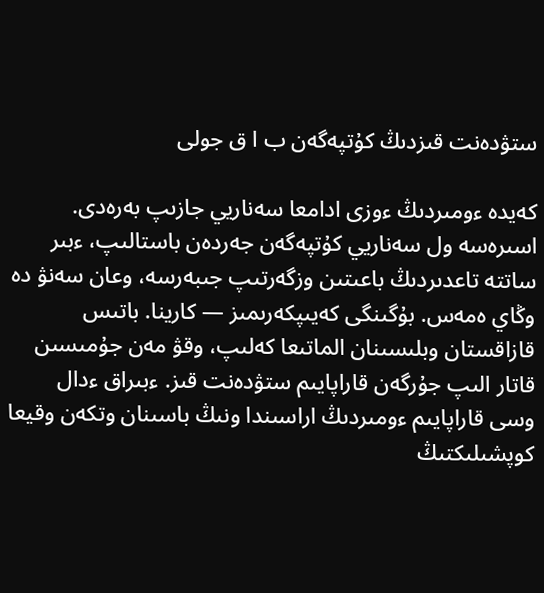ستۋدەنت قىزدىڭ كۇتپەگەن ب ا ق جولى

كەيدە ءومىردىڭ ءوزى ادامعا سەناريي جازىپ بەرەدى. اسىرەسە ول سەناريي كۇتپەگەن جەردەن باستالىپ، ءبىر ساتتە تاعدىردىڭ باعىتىن وزگەرتىپ جىبەرسە، وعان سەنۋ دە وڭاي ەمەس. بۇگىنگى كەيىپكەرىمىز — كارينا. باتىس قازاقستان وبلىسىنان الماتىعا كەلىپ، وقۋ مەن جۇمىسىن قاتار الىپ جۇرگەن قاراپايىم ستۋدەنت قىز. ءبىراق ءدال وسى قاراپايىم ءومىردىڭ اراسىندا ونىڭ باسىنان وتكەن وقيعا كوپشىلىكتىڭ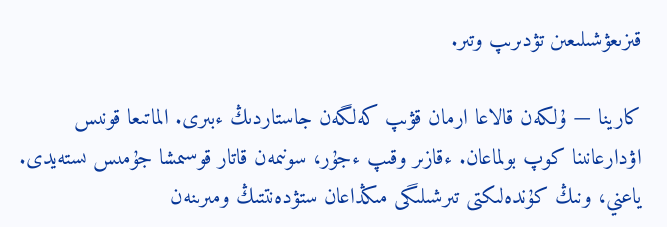قىزىعۋشىلىعىن تۋدىرىپ وتىر.

كارينا — ۇلكەن قالاعا ارمان قۋىپ كەلگەن جاستاردىڭ ءبىرى. الماتىعا قونىس اۋدارعانىنا كوپ بولماعان. ءقازىر وقىپ ءجۇر، سونىمەن قاتار قوسىمشا جۇمىس ىستەيدى. ياعني، ونىڭ كۇندەلىكتى تىرشىلىگى مىڭداعان ستۋدەنتتىڭ ومىرىنەن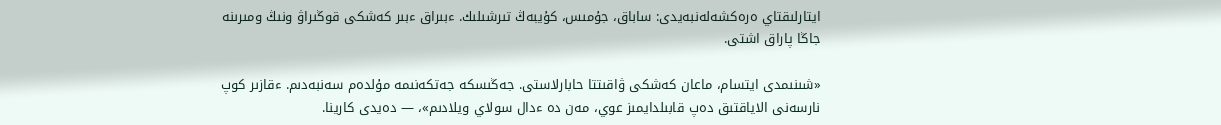ايتارلىقتاي ەرەكشەلەنبەيدى: ساباق، جۇمىس، كۇيبەڭ تىرشىلىك. ءبىراق ءبىر كەشكى قوڭىراۋ ونىڭ ومىرىنە جاڭا پاراق اشتى.

«شىنىمدى ايتسام، ماعان كەشكى ۋاقىتتا حابارلاستى. جەڭىسكە جەتكەنىمە مۇلدەم سەنبەدىم. ءقازىر كوپ نارسەنى الاياقتىق دەپ قابىلدايمىز عوي، مەن دە ءدال سولاي ويلادىم»، — دەيدى كارينا.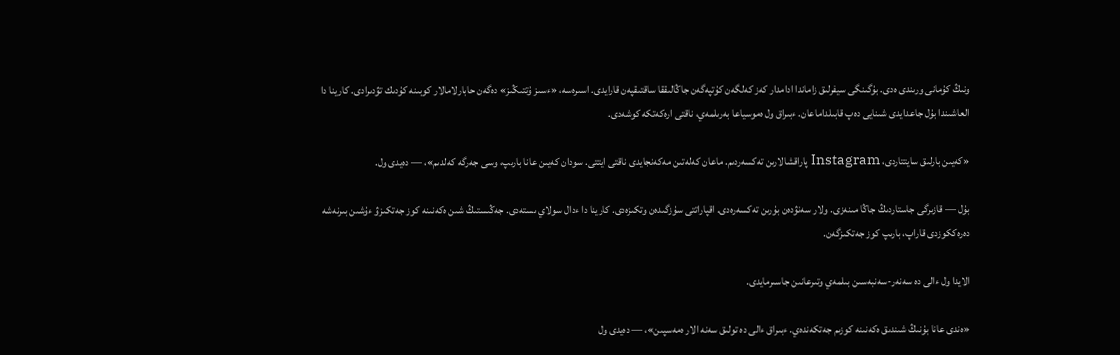ونىڭ كۇمانى ورىندى ەدى. بۇگىنگى سيفرلىق زاماندا ادامدار كەز كەلگەن كۇتپەگەن جاڭالىققا ساقتىقپەن قارايدى. اسىرەسە، «ءسىز ۇتتىڭىز» دەگەن حابارلامالار كوبىنە كۇدىك تۋدىرادى. كارينا دا العاشىندا بۇل جاعدايدى شىنايى دەپ قابىلداماعان. ءبىراق ول ەموسياعا بەرىلمەي، ناقتى ارەكەتكە كوشەدى.

«كەيىن بارلىق سايتتاردى، Instagram پاراقشالارىن تەكسەردىم. ماعان كەلەتىن مەكەنجايدى ناقتى ايتتى. سودان كەيىن عانا بارىپ، وسى جەرگە كەلدىم»، — دەيدى ول.

بۇل — قازىرگى جاستاردىڭ جاڭا مىنەزى. ولار سەنۋدەن بۇرىن تەكسەرەدى. اقپاراتتى سۇزگىدەن وتكىزەدى. كارينا دا ءدال سولاي ىستەدى. جەڭىستىڭ شىن ەكەنىنە كوز جەتكىزۋ ءۇشىن بىرنەشە دەرەككوزدى قاراپ، بارىپ كوز جەتكىزگەن.

الايدا ول ءالى دە سەنەر-سەنبەسىن بىلمەي وتىرعانىن جاسىرمايدى.

«ەندى عانا بۇنىڭ شىندىق ەكەنىنە كوزىم جەتكەندەي. ءبىراق ءالى دە تولىق سەنە الار ەمەسپىن»، — دەيدى ول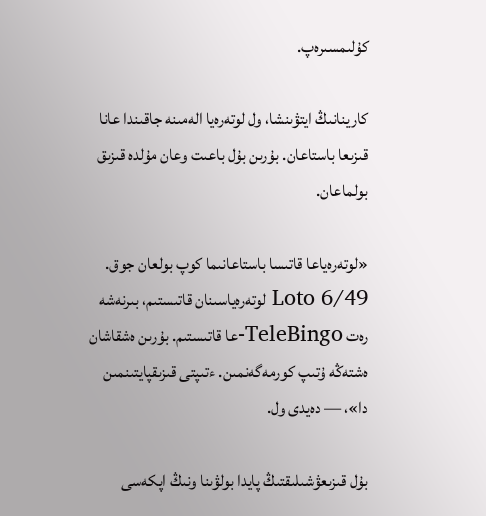كۇلىمسىرەپ.

كارينانىڭ ايتۋىنشا، ول لوتەرەيا الەمىنە جاقىندا عانا قىزىعا باستاعان. بۇرىن بۇل باعىت وعان مۇلدە قىزىق بولماعان.

«لوتەرەياعا قاتىسا باستاعانىما كوپ بولعان جوق. Loto 6/49 لوتەرەياسىنان قاتىستىم، بىرنەشە رەت TeleBingo-عا قاتىستىم. بۇرىن ەشقاشان ەشتەڭە ۇتىپ كورمەگەنمىن. ءتىپتى قىزىقپايتىنمىن دا»، — دەيدى ول.

بۇل قىزىعۋشىلىقتىڭ پايدا بولۋىنا ونىڭ اپكەسى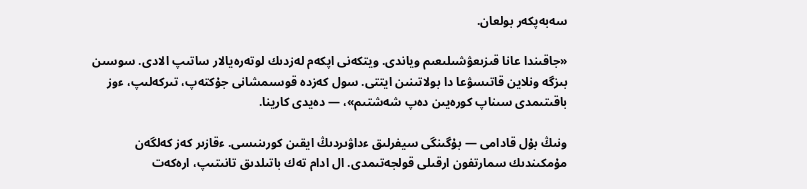سەبەپكەر بولعان.

«جاقىندا عانا قىزىعۋشىلىعىم وياندى. ويتكەنى اپكەم لەزدىك لوتەرەيالار ساتىپ الادى. سوسىن بىزگە ونلاين قاتىسۋعا دا بولاتىنىن ايتتى. سول كەزدە قوسىمشانى جۇكتەپ، تىركەلىپ، ءوز باقىتىمدى سىناپ كورەيىن دەپ شەشتىم»، — دەيدى كارينا.

ونىڭ بۇل قادامى — بۇگىنگى سيفرلىق ءداۋىردىڭ ايقىن كورىنىسى. ءقازىر كەز كەلگەن مۇمكىندىك سمارتفون ارقىلى قولجەتىمدى. ال ادام تەك باتىلدىق تانىتىپ، ارەكەت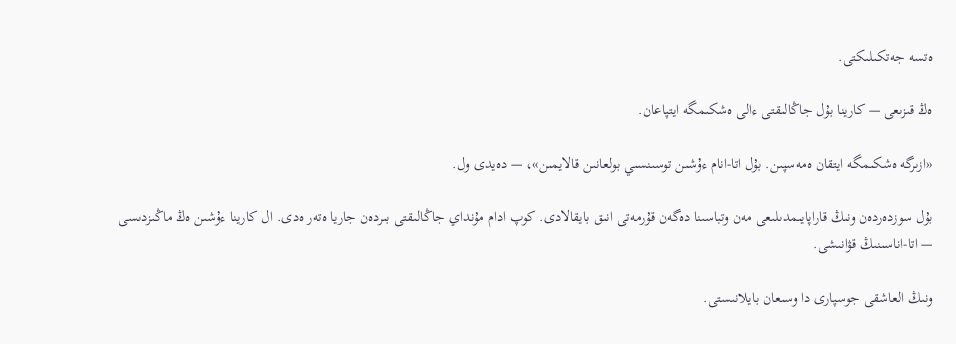ەتسە جەتكىلىكتى.

ەڭ قىزىعى — كارينا بۇل جاڭالىقتى ءالى ەشكىمگە ايتپاعان.

«ازىرگە ەشكىمگە ايتقان ەمەسپىن. بۇل اتا-انام ءۇشىن توسىنسىي بولعانىن قالايمىن»، — دەيدى ول.

بۇل سوزدەردەن ونىڭ قاراپايىمدىلىعى مەن وتباسىنا دەگەن قۇرمەتى انىق بايقالادى. كوپ ادام مۇنداي جاڭالىقتى بىردەن جاريا ەتەر ەدى. ال كارينا ءۇشىن ەڭ ماڭىزدىسى — اتا-اناسىنىڭ قۋانىشى.

ونىڭ العاشقى جوسپارى دا وسىعان بايلانىستى.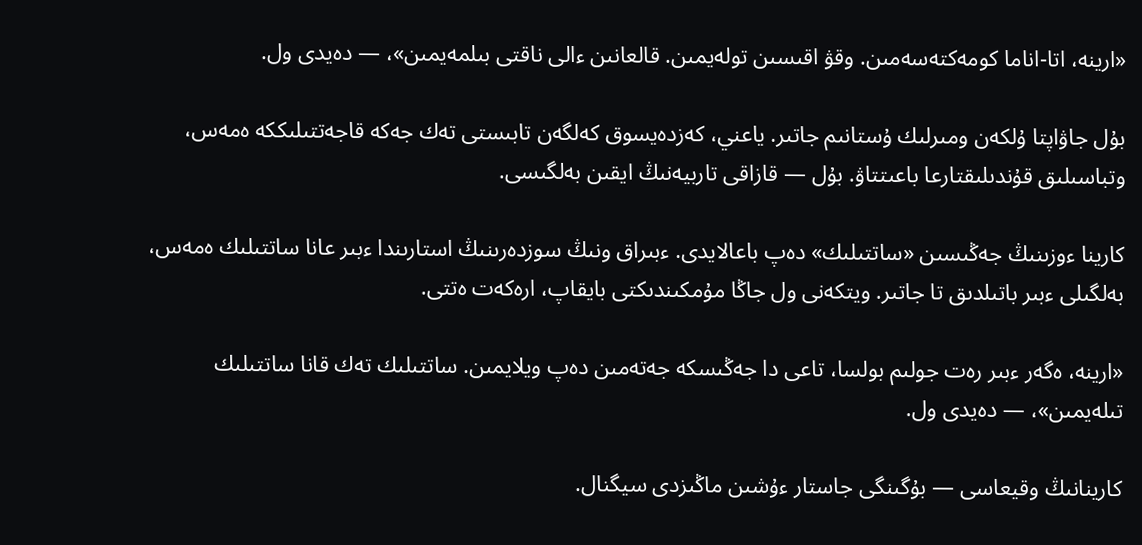«ارينە، اتا-اناما كومەكتەسەمىن. وقۋ اقىسىن تولەيمىن. قالعانىن ءالى ناقتى بىلمەيمىن»، — دەيدى ول.

بۇل جاۋاپتا ۇلكەن ومىرلىك ۇستانىم جاتىر. ياعني، كەزدەيسوق كەلگەن تابىستى تەك جەكە قاجەتتىلىككە ەمەس، وتباسىلىق قۇندىلىقتارعا باعىتتاۋ. بۇل — قازاقى تاربيەنىڭ ايقىن بەلگىسى.

كارينا ءوزىنىڭ جەڭىسىن «ساتتىلىك» دەپ باعالايدى. ءبىراق ونىڭ سوزدەرىنىڭ استارىندا ءبىر عانا ساتتىلىك ەمەس، بەلگىلى ءبىر باتىلدىق تا جاتىر. ويتكەنى ول جاڭا مۇمكىندىكتى بايقاپ، ارەكەت ەتتى.

«ارينە، ەگەر ءبىر رەت جولىم بولسا، تاعى دا جەڭىسكە جەتەمىن دەپ ويلايمىن. ساتتىلىك تەك قانا ساتتىلىك تىلەيمىن»، — دەيدى ول.

كارينانىڭ وقيعاسى — بۇگىنگى جاستار ءۇشىن ماڭىزدى سيگنال.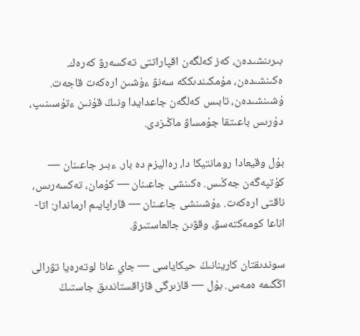بىرىنشىدەن، كەز كەلگەن اقپاراتتى تەكسەرۋ كەرەك. ەكىنشىدەن، مۇمكىندىككە سەنۋ ءۇشىن ارەكەت قاجەت. ۇشىنشىدەن، تابىس كەلگەن جاعدايدا ونىڭ قۇنىن ءتۇسىنىپ، دۇرىس باعىتقا جۇمساۋ ماڭىزدى.

بۇل وقيعادا رومانتيكا دا، رەاليزم دە بار. ءبىر جاعىنان — كۇتپەگەن جەڭىس. ەكىنشى جاعىنان — كۇمان، تەكسەرىس، ناقتى ارەكەت. ءۇشىنشى جاعىنان — قاراپايىم ارماندار: اتا-اناعا كومەكتەسۋ، وقۋىن جالعاستىرۋ.

سوندىقتان كارينانىڭ حيكاياسى — جاي عانا لوتەرەيا تۋرالى اڭگىمە ەمەس. بۇل — قازىرگى قازاقستاندىق جاستىڭ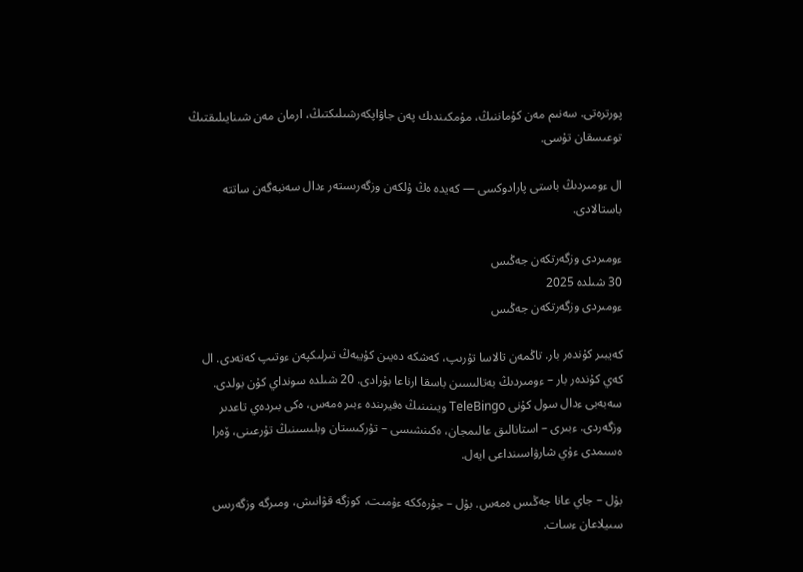پورترەتى. سەنىم مەن كۇماننىڭ، مۇمكىندىك پەن جاۋاپكەرشىلىكتىڭ، ارمان مەن شىنايىلىقتىڭ توعىسقان تۇسى.

ال ءومىردىڭ باستى پارادوكسى — كەيدە ەڭ ۇلكەن وزگەرىستەر ءدال سەنبەگەن ساتتە باستالادى.

ءومىردى وزگەرتكەن جەڭىس
30 شىلدە 2025
ءومىردى وزگەرتكەن جەڭىس

كەيبىر كۇندەر بار. تاڭمەن تالاسا تۇرىپ، كەشكە دەيىن كۇيبەڭ تىرلىكپەن ءوتىپ كەتەدى. ال كەي كۇندەر بار – ءومىردىڭ بەتالىسىن باسقا ارناعا بۇرادى. 20 شىلدە سونداي كۇن بولدى. سەبەبى ءدال سول كۇنى TeleBingo ويىنىنىڭ ەفيرىندە ءبىر ەمەس، ەكى بىردەي تاعدىر وزگەردى. ءبىرى – استانالىق عالىمجان، ەكىنشىسى – تۇركىستان وبلىسىنىڭ تۇرعىنى، ۆەرا ەسىمدى ءۇي شارۋاسىنداعى ايەل.

بۇل – جاي عانا جەڭىس ەمەس. بۇل – جۇرەككە ءۇمىت، كوزگە قۋانىش، ومىرگە وزگەرىس سىيلاعان ءسات.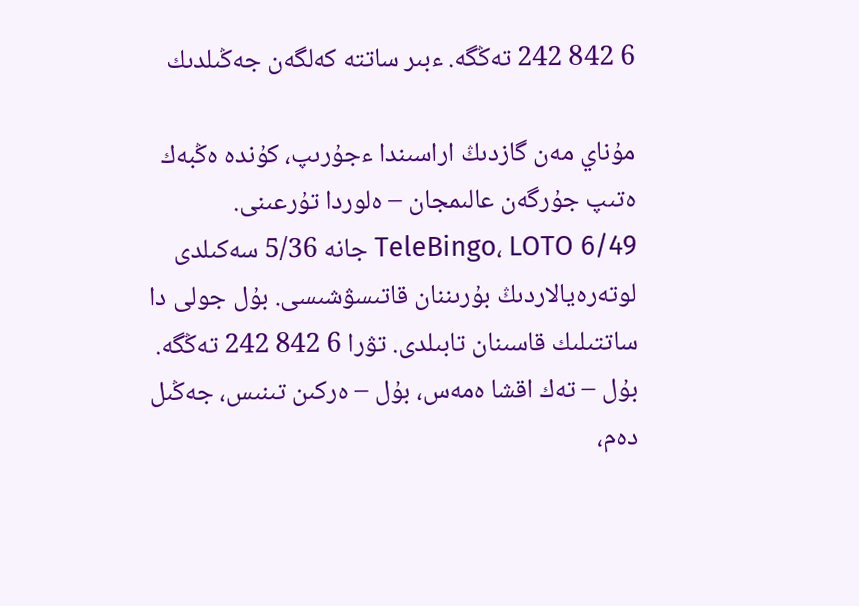6 842 242 تەڭگە. ءبىر ساتتە كەلگەن جەڭىلدىك

مۇناي مەن گازدىڭ اراسىندا ءجۇرىپ، كۇندە ەڭبەك ەتىپ جۇرگەن عالىمجان – ەلوردا تۇرعىنى. TeleBingo، LOTO 6/49 جانە 5/36 سەكىلدى لوتەرەيالاردىڭ بۇرىننان قاتىسۋشىسى. بۇل جولى دا ساتتىلىك قاسىنان تابىلدى. تۋرا 6 842 242 تەڭگە. بۇل – تەك اقشا ەمەس، بۇل – ەركىن تىنىس، جەڭىل دەم،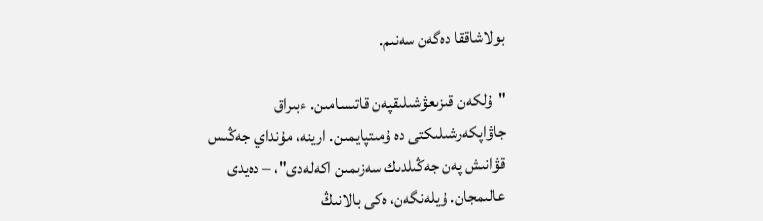بولاشاققا دەگەن سەنىم.

"ۇلكەن قىزىعۋشىلىقپەن قاتىسامىن. ءبىراق جاۋاپكەرشىلىكتى دە ۇمىتپايمىن. ارينە، مۇنداي جەڭىس قۋانىش پەن جەڭىلدىك سەزىمىن اكەلەدى"، – دەيدى عالىمجان. ۇيلەنگەن، ەكى بالانىڭ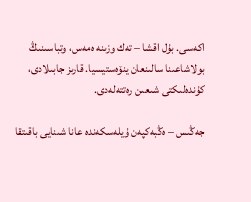اكەسى. بۇل اقشا – تەك وزىنە ەمەس، وتباسىنىڭ بولاشاعىنا سالىنعان ينۆەستيسيا. قارىز جابىلادى، كۇندەلىكتى شىعىن رەتتەلەدى.

جەڭىس – ەڭبەكپەن ۇيلەسكەندە عانا شىنايى باقىتقا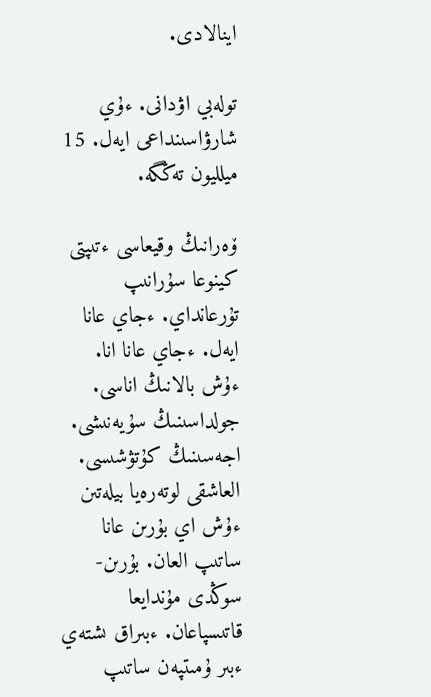اينالادى.

تولەبي اۋدانى. ءۇي شارۋاسىنداعى ايەل. 15 ميلليون تەڭگە.

ۆەرانىڭ وقيعاسى ءتىپتى كينوعا سۇرانىپ تۇرعانداي. ءجاي عانا ايەل. ءجاي عانا انا. ءۇش بالانىڭ اناسى. جولداسىنىڭ سۇيەنىشى. اجەسىنىڭ كۇتۋشىسى. العاشقى لوتەرەيا بيلەتىن ءۇش اي بۇرىن عانا ساتىپ العان. بۇرىن-سوڭدى مۇندايعا قاتىسپاعان. ءبىراق ىشتەي ءبىر ۇمىتپەن ساتىپ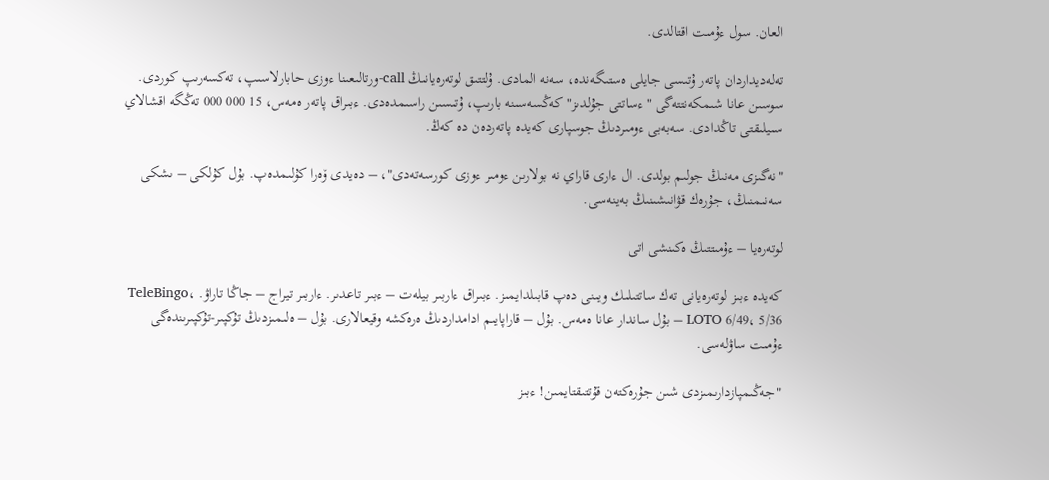العان. سول ءۇمىت اقتالدى.

تەلەديداردان پاتەر ۇتىسى جايلى ەستىگەندە، سەنە المادى. ۇلتتىق لوتەرەيانىڭ call-ورتالىعىنا ءوزى حابارلاسىپ، تەكسەرىپ كوردى. سوسىن عانا شىمكەنتتەگى "ءساتتى جۇلدىز" كەڭسەسىنە بارىپ، ۇتىسىن راسىمدەدى. ءبىراق پاتەر ەمەس، 15 000 000 تەڭگە اقشالاي سىيلىقتى تاڭدادى. سەبەبى ءومىردىڭ جوسپارى كەيدە پاتەردەن دە كەڭ.

"نەگىزى مەنىڭ جولىم بولدى. ال ءارى قاراي نە بولارىن ءومىر ءوزى كورسەتەدى"، – دەيدى ۆەرا كۇلىمدەپ. بۇل كۇلكى – ىشكى سەنىمنىڭ، جۇرەك قۋانىشىنىڭ بەينەسى.

لوتەرەيا – ءۇمىتتىڭ ەكىنشى اتى

كەيدە ءبىز لوتەرەيانى تەك ساتتىلىك ويىنى دەپ قابىلدايمىز. ءبىراق ءاربىر بيلەت – ءبىر تاعدىر. ءاربىر تيراج – جاڭا تاراۋ. TeleBingo، LOTO 6/49، 5/36 – بۇل ساندار عانا ەمەس. بۇل – قاراپايىم ادامداردىڭ ەرەكشە وقيعالارى. بۇل – ەلىمىزدىڭ تۇكپىر-تۇكپىرىندەگى ءۇمىت ساۋلەسى.

"جەڭىمپازدارىمىزدى شىن جۇرەكتەن قۇتتىقتايمىن! ءبىز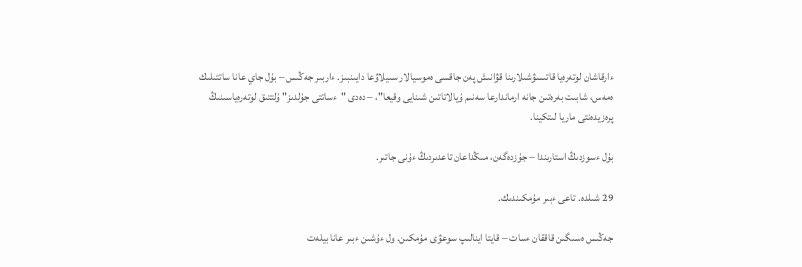ءارقاشان لوتەرەيا قاتىسۋشىلارىنا قۋانىش پەن جاقسى ەموسيالار سىيلاۋعا دايىنبىز. ءاربىر جەڭىس – بۇل جاي عانا ساتتىلىك ەمەس، شابىت بەرەتىن جانە ارماندارعا سەنىم ۇيالاتاتىن شىنايى وقيعا"، – دەدى "ءساتتى جۇلدىز" ۇلتتىق لوتەرەياسىنىڭ پرەزيدەنتى ماريا لىتكينا.

بۇل ءسوزدىڭ استارىندا – جۇزدەگەن، مىڭداعان تاعدىردىڭ ءۇنى جاتىر.

29 شىلدە. تاعى ءبىر مۇمكىندىك.

جەڭىس ەسىگىن قاققان ءسات – قايتا اينالىپ سوعۋى مۇمكىن. ول ءۇشىن ءبىر عانا بيلەت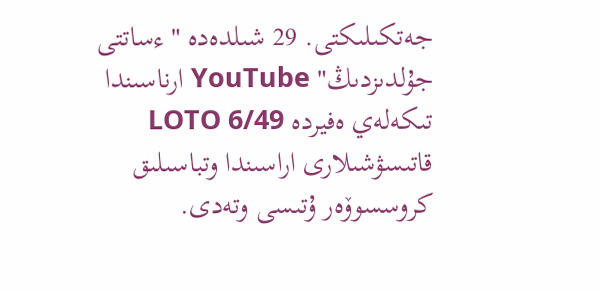جەتكىلىكتى. 29 شىلدەدە "ءساتتى جۇلدىزدىڭ" YouTube ارناسىندا تىكەلەي ەفيردە LOTO 6/49 قاتىسۋشىلارى اراسىندا وتباسىلىق كروسسوۆەر ۇتىسى وتەدى.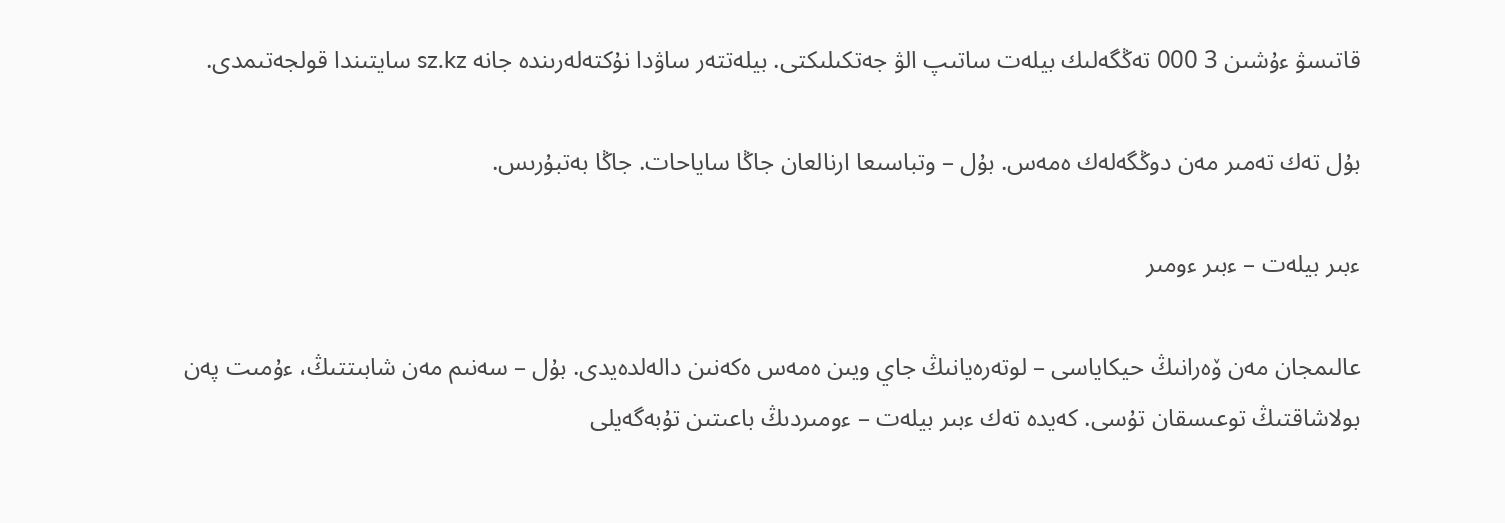قاتىسۋ ءۇشىن 3 000 تەڭگەلىك بيلەت ساتىپ الۋ جەتكىلىكتى. بيلەتتەر ساۋدا نۇكتەلەرىندە جانە sz.kz سايتىندا قولجەتىمدى.

بۇل تەك تەمىر مەن دوڭگەلەك ەمەس. بۇل – وتباسىعا ارنالعان جاڭا ساياحات. جاڭا بەتبۇرىس.

ءبىر بيلەت – ءبىر ءومىر

عالىمجان مەن ۆەرانىڭ حيكاياسى – لوتەرەيانىڭ جاي ويىن ەمەس ەكەنىن دالەلدەيدى. بۇل – سەنىم مەن شابىتتىڭ، ءۇمىت پەن بولاشاقتىڭ توعىسقان تۇسى. كەيدە تەك ءبىر بيلەت – ءومىردىڭ باعىتىن تۇبەگەيلى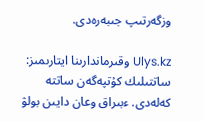وزگەرتىپ جىبەرەدى.

Ulys.kz وقىرماندارىنا ايتارىمىز: ساتتىلىك كۇتپەگەن ساتتە كەلەدى. ءبىراق وعان دايىن بولۋ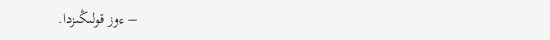– ءوز قولىڭىزدا.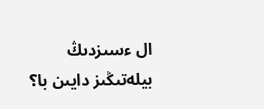ال ءسىزدىڭ بيلەتىڭىز دايىن با؟